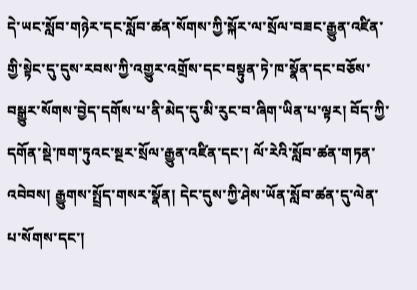དེ་ཡང་སློབ་གཉེར་དང་སློབ་ཚན་སོགས་ཀྱི་སྐོར་ལ་སྲོལ་བཟང་རྒྱུན་འཛིན་གྱི་སྟེང་དུ་དུས་རབས་ཀྱི་འགྱུར་འགྲོས་དང་བསྟུན་ཏེ་ཁ་སྣོན་དང་བཅོས་བསྒྱུར་སོགས་བྱེད་དགོས་པ་ནི་མེད་དུ་མི་རུང་བ་ཞིག་ཡིན་པ་ལྟར། བོད་ཀྱི་དགོན་སྡེ་ཁག་ཏུའང་སྔར་སྲོལ་རྒྱུན་འཛིན་དང་། ལོ་རེའི་སློབ་ཚན་གཏན་འབེབས། རྒྱུགས་སྤྲོད་གསར་སྣོན། དེང་དུས་ཀྱི་ཤེས་ཡོན་སློབ་ཚན་དུ་ལེན་པ་སོགས་དང་།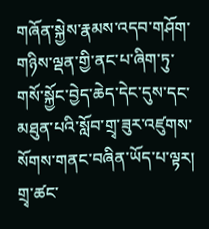གཞོན་སྐྱེས་རྣམས་འདབ་གཤོག་གཉིས་ལྡན་གྱི་ནང་པ་ཞིག་ཏུ་གསོ་སྐྱོང་བྱེད་ཆེད་དེང་དུས་དང་མཐུན་པའི་སློབ་གྲྭ་ཟུར་འཛུགས་སོགས་གནང་བཞིན་ཡོད་པ་ལྟར། གྲྭ་ཚང་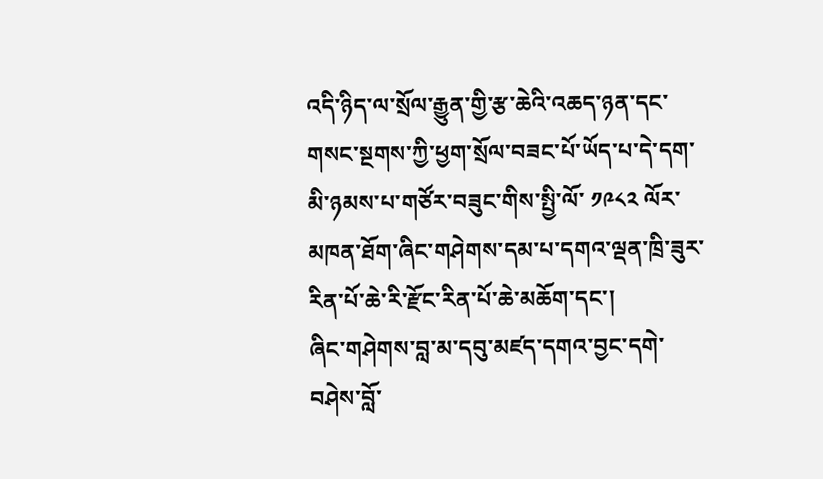འདི་ཉིད་ལ་སྲོལ་རྒྱུན་གྱི་རྩ་ཆེའི་འཆད་ཉན་དང་གསང་སྔགས་ཀྱི་ཕྱག་སྲོལ་བཟང་པོ་ཡོད་པ་དེ་དག་མི་ཉམས་པ་གཙོར་བཟུང་གིས་སྤྱི་ལོ་ ༡༩༨༢ ལོར་མཁན་ཐོག་ཞིང་གཤེགས་དམ་པ་དགའ་ལྡན་ཁྲི་ཟུར་རིན་པོ་ཆེ་རི་རྫོང་རིན་པོ་ཆེ་མཆོག་དང་།
ཞིང་གཤེགས་བླ་མ་དབུ་མཛད་དགའ་བྱང་དགེ་བཤེས་བློ་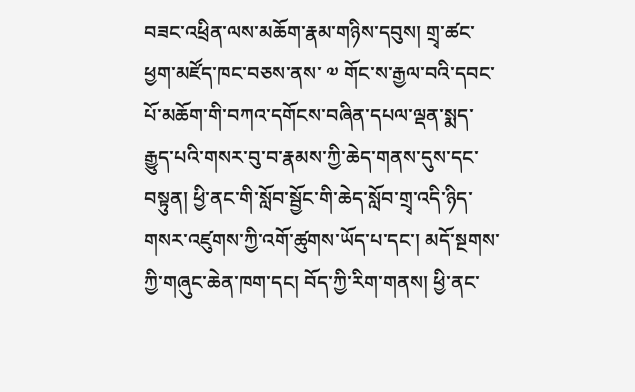བཟང་འཕྲིན་ལས་མཆོག་རྣམ་གཉིས་དབུས། གྲྭ་ཚང་ཕྱག་མཛོད་ཁང་བཅས་ནས་ ༧ གོང་ས་རྒྱལ་བའི་དབང་པོ་མཆོག་གི་བཀའ་དགོངས་བཞིན་དཔལ་ལྡན་སྨད་རྒྱུད་པའི་གསར་བུ་བ་རྣམས་ཀྱི་ཆེད་གནས་དུས་དང་བསྟུན། ཕྱི་ནང་གི་སློབ་སྦྱོང་གི་ཆེད་སློབ་གྲྭ་འདི་ཉིད་གསར་འཛུགས་ཀྱི་འགོ་ཚུགས་ཡོད་པ་དང་། མདོ་སྔགས་ཀྱི་གཞུང་ཆེན་ཁག་དང། བོད་ཀྱི་རིག་གནས། ཕྱི་ནང་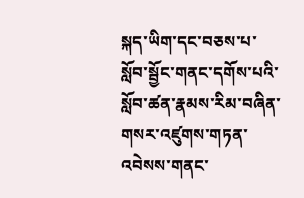སྐད་ཡིག་དང་བཅས་པ་སློབ་སྦྱོང་གནང་དགོས་པའི་སློབ་ཚན་རྣམས་རིམ་བཞིན་གསར་འཛུགས་གཏན་འབེསས་གནང་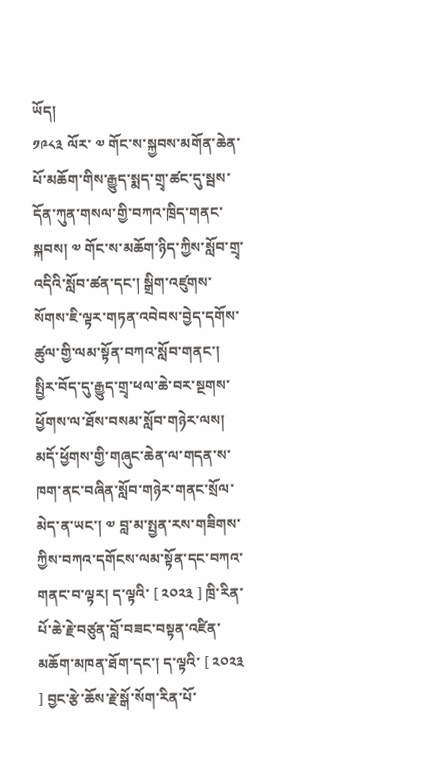ཡོད།
༡༩༨༣ ལོར་ ༧ གོང་ས་སྐྱབས་མགོན་ཆེན་པོ་མཆོག་གིས་རྒྱུད་སྨད་གྲྭ་ཚང་དུ་སྦས་དོན་ཀུན་གསལ་གྱི་བཀའ་ཁྲིད་གནང་སྐབས། ༧ གོང་ས་མཆོག་ཉིད་ཀྱིས་སློབ་གྲྭ་འདིའི་སློབ་ཚན་དང་། སྒྲིག་འཛུགས་སོགས་ཇི་ལྟར་གཏན་འབེབས་བྱེད་དགོས་ཚུལ་གྱི་ལམ་སྟོན་བཀའ་སློབ་གནང་། སྤྱིར་བོད་དུ་རྒྱུད་གྲྭ་ཕལ་ཆེ་བར་སྔགས་ཕྱོགས་ལ་ཐོས་བསམ་སློབ་གཉེར་ལས། མདོ་ཕྱོགས་གྱི་གཞུང་ཆེན་ལ་གདན་ས་ཁག་ནང་བཞིན་སློབ་གཉེར་གནང་སྲོལ་མེད་ན་ཡང་། ༧ བླ་མ་སྤྱན་རས་གཟིགས་ཀྱིས་བཀའ་དགོངས་ལམ་སྟོན་དང་བཀའ་གནང་བ་ལྟར། ད་ལྟའི་ [ ༢༠༢༣ ] ཁྲི་རིན་པོ་ཆེ་རྗེ་བཙུན་བློ་བཟང་བསྟན་འཛིན་མཆོག་མཁན་ཐོག་དང་། ད་ལྟའི་ [ ༢༠༢༣ ] བྱང་རྩེ་ཆོས་རྗེ་སྒོ་སོག་རིན་པོ་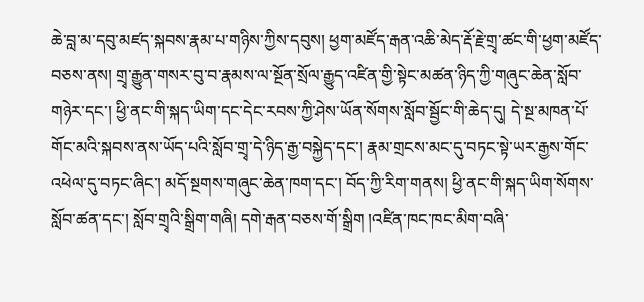ཆེ་བླ་མ་དབུ་མཛད་སྐབས་རྣམ་པ་གཉིས་ཀྱིས་དབུས། ཕྱག་མཛོད་རྒན་འཆི་མེད་རྡོ་རྗེ་གྲྭ་ཚང་གི་ཕྱག་མཛོད་བཅས་ནས། གྲྭ་རྒྱུན་གསར་བུ་བ་རྣམས་ལ་སྔོན་སྲོལ་རྒྱུད་འཛིན་གྱི་སྟེང་མཚན་ཉིད་ཀྱི་གཞུང་ཆེན་སློབ་གཉེར་དང་། ཕྱི་ནང་གི་སྐད་ཡིག་དང་དེང་རབས་ཀྱི་ཤེས་ཡོན་སོགས་སློབ་སྦྱོང་གི་ཆེད་དུ། དེ་སྔ་མཁན་པོ་གོང་མའི་སྐབས་ནས་ཡོད་པའི་སློབ་གྲྭ་དེ་ཉིད་རྒྱ་བསྐྱེད་དང་། རྣམ་གྲངས་མང་དུ་བཏང་སྟེ་ཡར་རྒྱས་གོང་འཕེལ་དུ་བཏང་ཞིང་། མདོ་སྔགས་གཞུང་ཆེན་ཁག་དང་། བོད་ཀྱི་རིག་གནས། ཕྱི་ནང་གི་སྐད་ཡིག་སོགས་སློབ་ཚན་དང་། སློབ་གྲྭའི་སྒྲིག་གཞི། དགེ་རྒན་བཅས་གོ་སྒྲིག །འཛིན་ཁང་ཁང་མིག་བཞི་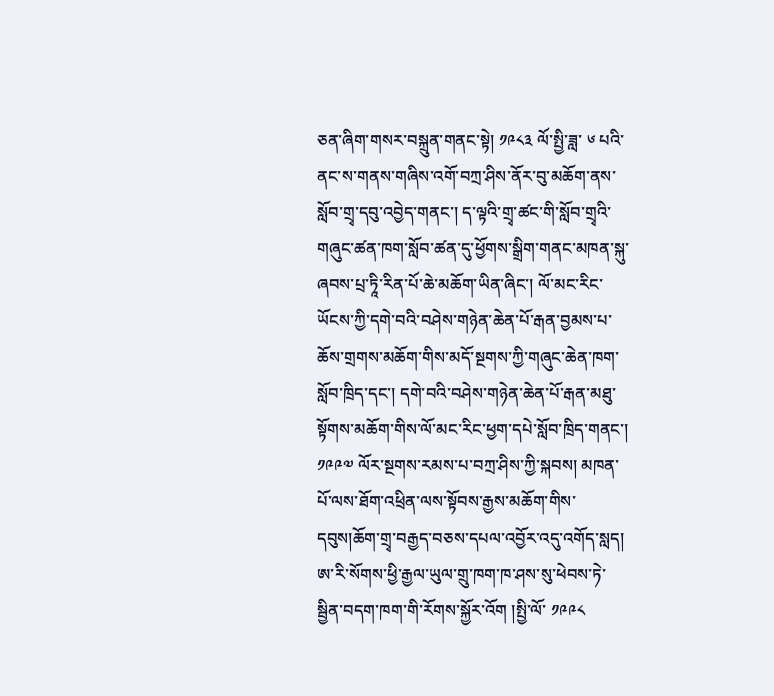ཅན་ཞིག་གསར་བསྐྲུན་གནང་སྟེ། ༡༩༨༣ ལོ་སྤྱི་ཟླ་ ༦ པའི་ནང་ས་གནས་གཞིས་འགོ་བཀྲ་ཤིས་ནོར་བུ་མཆོག་ནས་སློབ་གྲྭ་དབུ་འབྱེད་གནང་། ད་ལྟའི་གྲྭ་ཚང་གི་སློབ་གྲྭའི་གཞུང་ཚན་ཁག་སློབ་ཚན་དུ་ཕྱོགས་སྒྲིག་གནང་མཁན་སྐུ་ཞབས་པྲ་ཏཱི་རིན་པོ་ཆེ་མཆོག་ཡིན་ཞིང་། ལོ་མང་རིང་ཡོངས་ཀྱི་དགེ་བའི་བཤེས་གཉེན་ཆེན་པོ་རྒན་བྱམས་པ་ཆོས་གྲགས་མཆོག་གིས་མདོ་སྔགས་ཀྱི་གཞུང་ཆེན་ཁག་སློབ་ཁྲིད་དང་། དགེ་བའི་བཤེས་གཉེན་ཆེན་པོ་རྒན་མཐུ་སྟོགས་མཆོག་གིས་ལོ་མང་རིང་ཕྱག་དཔེ་སློབ་ཁྲིད་གནང་།
༡༩༩༧ ལོར་སྔགས་རམས་པ་བཀྲ་ཤིས་ཀྱི་སྐབས། མཁན་པོ་ལས་ཐོག་འཕྲིན་ལས་སྟོབས་རྒྱས་མཆོག་གིས་དབུས།ཆོག་གྲྭ་བརྒྱད་བཅས་དཔལ་འབྱོར་འདུ་འགོད་སླད། ཨ་རི་སོགས་ཕྱི་རྒྱལ་ཡུལ་གྲུ་ཁག་ཁ་ཤས་སུ་ཕེབས་ཏེ་སྦྱིན་བདག་ཁག་གི་རོགས་སྐྱོར་འོག །སྤྱི་ལོ་ ༡༩༩༨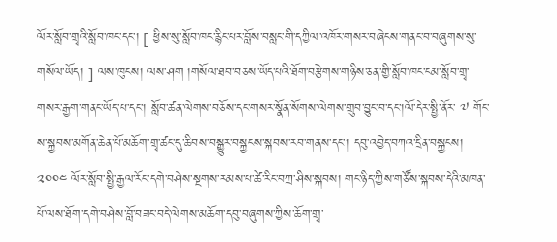ལོར་སློབ་གྲྭའི་སློབ་ཁང་དང་། [ ཕྱིས་སུ་སློབ་ཁང་རྙིང་པར་བློས་བསླང་གི་དཀྱིལ་འཁོར་གསར་བཞེངས་གནང་བ་བཞུགས་སུ་གསོལ་ཡོད། ] ལས་ཁུངས། ལས་ཤག །གསོལ་ཐབ་བཅས་ཡོད་པའི་ཐོག་བརྩེགས་གཉིས་ཅན་གྱི་སློབ་ཁང་ངམ་སློབ་གྲྭ་གསར་རྒྱག་གནང་ཡོད་པ་དང་། སློབ་ཚན་ལེགས་བཅོས་དང་གསར་སྣོན་སོགས་ལེགས་གྲུབ་བྱུང་བ་དང་།ལོ་དེར་སྤྱི་ནོར་ ༧ གོང་ས་སྐྱབས་མགོན་ཆེན་པོ་མཆོག་གྲྭ་ཚང་དུ་ཆིབས་བསྒྱུར་བསྐྱངས་སྐབས་རབ་གནས་དང་། དབུ་འབྱེད་བཀའ་དྲིན་བསྐྱངས།
༢༠༠༤ ལོར་སློབ་སྤྱི་རྒྱལ་རོང་དགེ་བཤེས་སྔགས་རམས་པ་ཚེ་རིང་བཀྲ་ཤིས་སྐབས། གང་ཉིད་ཀྱིས་གཙོས་སྐབས་དེའི་མཁན་པོ་ལས་ཐོག་དགེ་བཤེས་བློ་བཟང་བདེ་ལེགས་མཆོག་དབུ་བཞུགས་ཀྱིས་ཆོག་གྲྭ་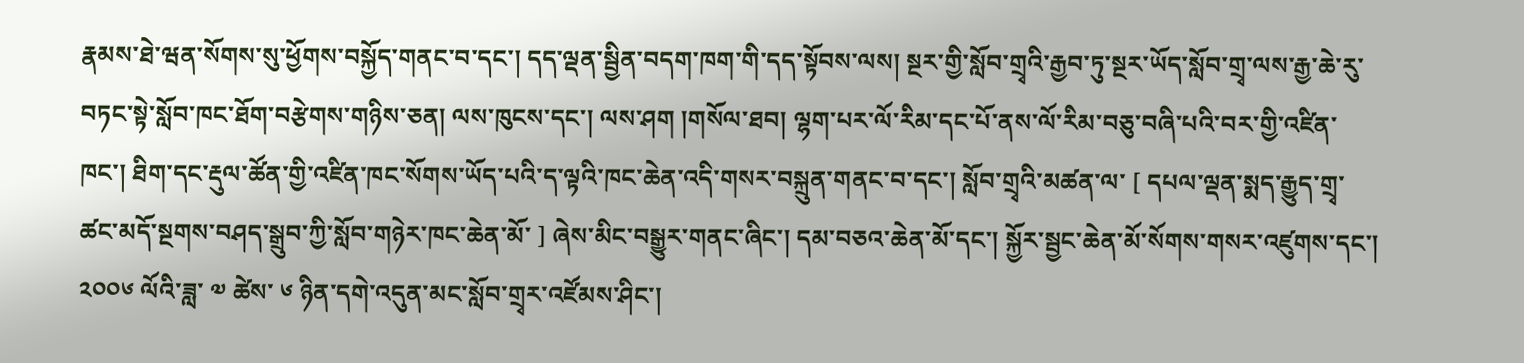རྣམས་ཐེ་ཝན་སོགས་སུ་ཕྱོགས་བསྐྱོད་གནང་བ་དང་། དད་ལྡན་སྦྱིན་བདག་ཁག་གི་དད་སྟོབས་ལས། སྔར་གྱི་སློབ་གྲྭའི་རྒྱབ་ཏུ་སྔར་ཡོད་སློབ་གྲྭ་ལས་རྒྱ་ཆེ་རུ་བཏང་སྟེ་སློབ་ཁང་ཐོག་བརྩེགས་གཉིས་ཅན། ལས་ཁུངས་དང་། ལས་ཤག །གསོལ་ཐབ། ལྷག་པར་ལོ་རིམ་དང་པོ་ནས་ལོ་རིམ་བཅུ་བཞི་པའི་བར་གྱི་འཛིན་ཁང་། ཐིག་དང་རྡུལ་ཚོན་གྱི་འཛིན་ཁང་སོགས་ཡོད་པའི་ད་ལྟའི་ཁང་ཆེན་འདི་གསར་བསྐྲུན་གནང་བ་དང་། སློབ་གྲྭའི་མཚན་ལ་ [ དཔལ་ལྡན་སྨད་རྒྱུད་གྲྭ་ཚང་མདོ་སྔགས་བཤད་སྒྲུབ་ཀྱི་སློབ་གཉེར་ཁང་ཆེན་མོ་ ] ཞེས་མིང་བསྒྱུར་གནང་ཞིང་། དམ་བཅའ་ཆེན་མོ་དང་། སྐྱོར་སྦྱང་ཆེན་མོ་སོགས་གསར་འཛུགས་དང་། ༢༠༠༦ ལོའི་ཟླ་ ༧ ཚེས་ ༦ ཉིན་དགེ་འདུན་མང་སློབ་གྲྭར་འཛོམས་ཤིང་།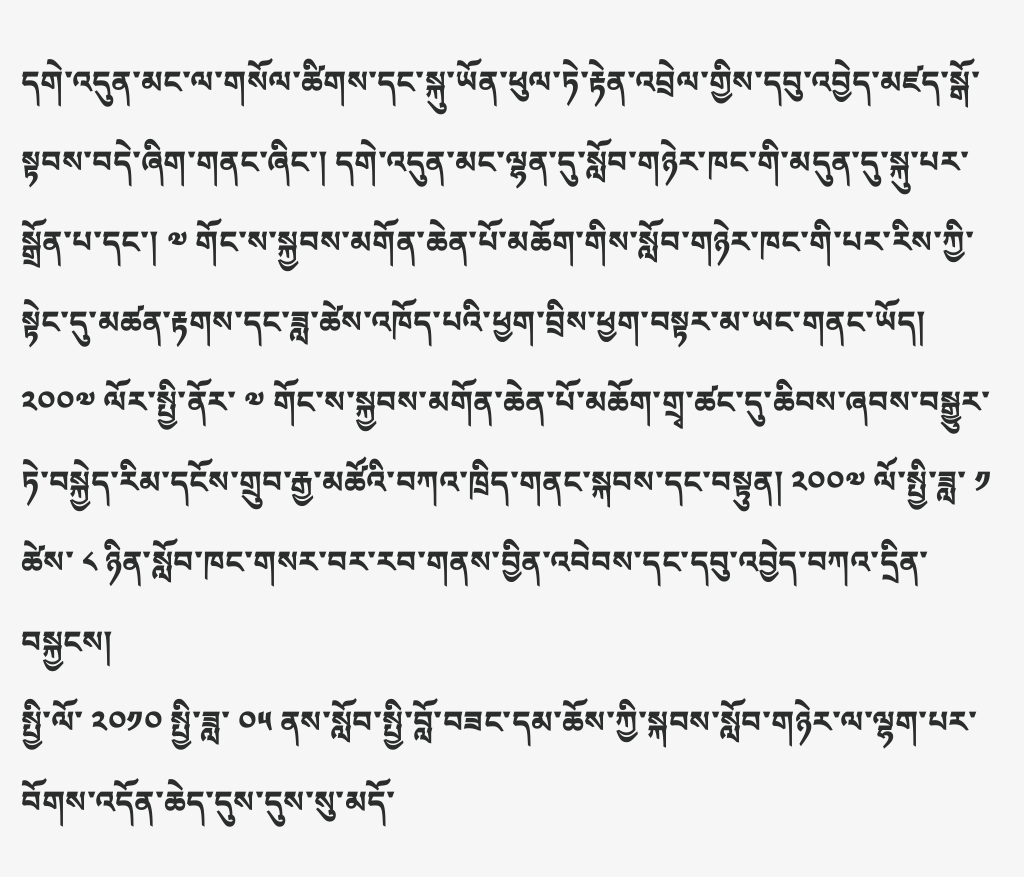དགེ་འདུན་མང་ལ་གསོལ་ཚིགས་དང་སྐུ་ཡོན་ཕུལ་ཏེ་རྟེན་འབྲེལ་གྱིས་དབུ་འབྱེད་མཛད་སྒོ་སྟབས་བདེ་ཞིག་གནང་ཞིང་། དགེ་འདུན་མང་ལྷན་དུ་སློབ་གཉེར་ཁང་གི་མདུན་དུ་སྐུ་པར་སྒྲོན་པ་དང་། ༧ གོང་ས་སྐྱབས་མགོན་ཆེན་པོ་མཆོག་གིས་སློབ་གཉེར་ཁང་གི་པར་རིས་ཀྱི་སྟེང་དུ་མཚན་རྟགས་དང་ཟླ་ཚེས་འཁོད་པའི་ཕྱག་བྲིས་ཕྱག་བསྟར་མ་ཡང་གནང་ཡོད། ༢༠༠༧ ལོར་སྤྱི་ནོར་ ༧ གོང་ས་སྐྱབས་མགོན་ཆེན་པོ་མཆོག་གྲྭ་ཚང་དུ་ཆིབས་ཞབས་བསྒྱུར་ཏེ་བསྐྱེད་རིམ་དངོས་གྲུབ་རྒྱ་མཚོའི་བཀའ་ཁྲིད་གནང་སྐབས་དང་བསྟུན། ༢༠༠༧ ལོ་སྤྱི་ཟླ་ ༡ ཚེས་ ༨ ཉིན་སློབ་ཁང་གསར་བར་རབ་གནས་བྱིན་འབེབས་དང་དབུ་འབྱེད་བཀའ་དྲིན་བསྐྱངས།
སྤྱི་ལོ་ ༢༠༡༠ སྤྱི་ཟླ་ ༠༥ ནས་སློབ་སྤྱི་བློ་བཟང་དམ་ཆོས་ཀྱི་སྐབས་སློབ་གཉེར་ལ་ལྷག་པར་བོགས་འདོན་ཆེད་དུས་དུས་སུ་མདོ་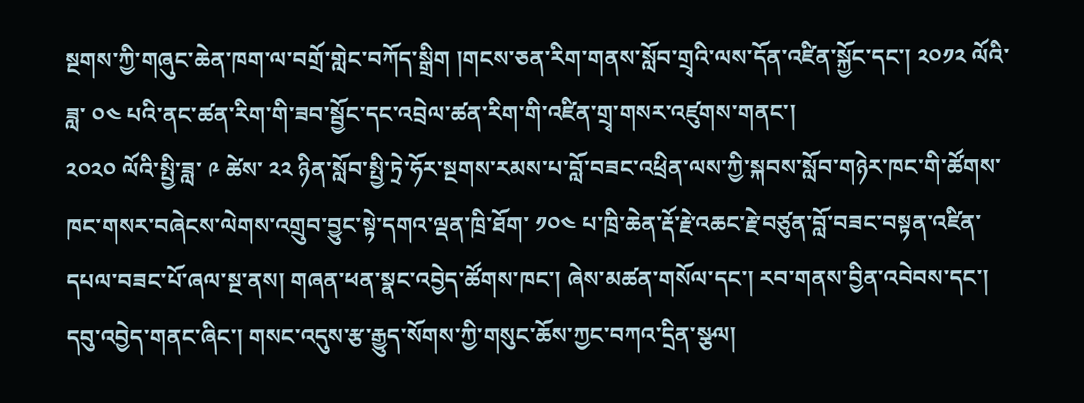སྔགས་ཀྱི་གཞུང་ཆེན་ཁག་ལ་བགྲོ་གླེང་བཀོད་སྒྲིག །གངས་ཅན་རིག་གནས་སློབ་གྲྭའི་ལས་དོན་འཛིན་སྐྱོང་དང་། ༢༠༡༢ ལོའི་ཟླ་ ༠༤ པའི་ནང་ཚན་རིག་གི་ཟབ་སྦྱོང་དང་འབྲེལ་ཚན་རིག་གི་འཛིན་གྲྭ་གསར་འཛུགས་གནང་།
༢༠༢༠ ལོའི་སྤྱི་ཟླ་ ༩ ཚེས་ ༢༢ ཉིན་སློབ་སྤྱི་ཏྲེ་ཧོར་སྔགས་རམས་པ་བློ་བཟང་འཕྲིན་ལས་ཀྱི་སྐབས་སློབ་གཉེར་ཁང་གི་ཚོགས་ཁང་གསར་བཞེངས་ལེགས་འགྲུབ་བྱུང་སྟེ་དགའ་ལྡན་ཁྲི་ཐོག་ ༡༠༤ པ་ཁྲི་ཆེན་རྡོ་རྗེ་འཆང་རྗེ་བཙུན་བློ་བཟང་བསྟན་འཛིན་དཔལ་བཟང་པོ་ཞལ་སྔ་ནས། གཞན་ཕན་སྣང་འབྱེད་ཚོགས་ཁང་། ཞེས་མཚན་གསོལ་དང་། རབ་གནས་བྱིན་འབེབས་དང་། དབུ་འབྱེད་གནང་ཞིང་། གསང་འདུས་རྩ་རྒྱུད་སོགས་ཀྱི་གསུང་ཆོས་ཀྱང་བཀའ་དྲིན་སྩལ།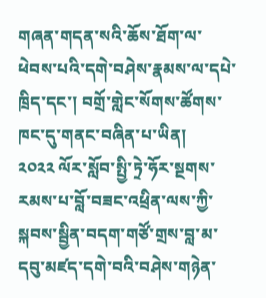གཞན་གདན་སའི་ཆོས་ཐོག་ལ་ཕེབས་པའི་དགེ་བཤེས་རྣམས་ལ་དཔེ་ཁྲིད་དང་། བགྲོ་གླེང་སོགས་ཚོགས་ཁང་དུ་གནང་བཞིན་པ་ཡིན།
༢༠༢༢ ལོར་སློབ་སྤྱི་ཏྲེ་ཧོར་སྔགས་རམས་པ་བློ་བཟང་འཕྲིན་ལས་ཀྱི་སྐབས་སྦྱིན་བདག་གཙོ་གྲས་བླ་མ་དབུ་མཛད་དགེ་བའི་བཤེས་གཉེན་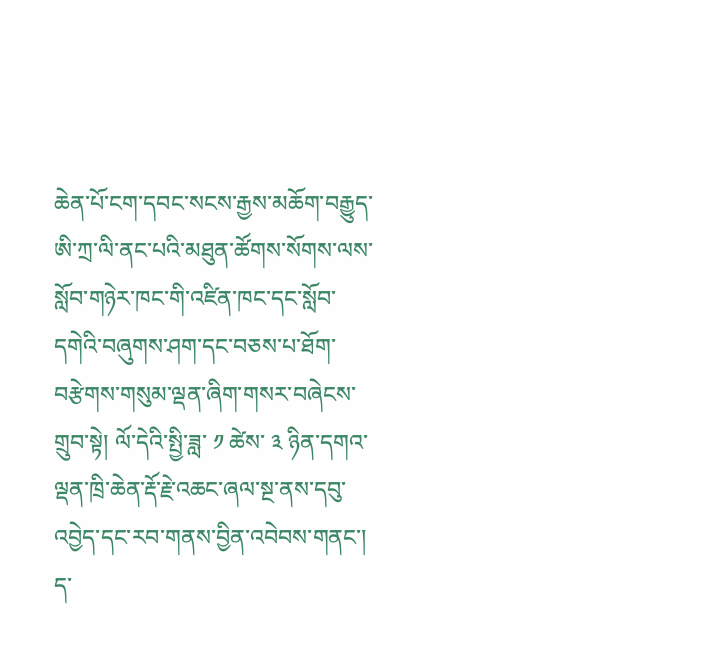ཆེན་པོ་ངག་དབང་སངས་རྒྱས་མཆོག་བརྒྱུད་ཨི་ཀྲ་ལི་ནང་པའི་མཐུན་ཚོགས་སོགས་ལས་སློབ་གཉེར་ཁང་གི་འཛིན་ཁང་དང་སློབ་དགེའི་བཞུགས་ཤག་དང་བཅས་པ་ཐོག་བརྩེགས་གསུམ་ལྡན་ཞིག་གསར་བཞེངས་གྲུབ་སྟེ། ལོ་དེའི་སྤྱི་ཟླ་ ༡ ཚེས་ ༣ ཉིན་དགའ་ལྡན་ཁྲི་ཆེན་རྡོ་རྗེ་འཆང་ཞལ་སྔ་ནས་དབུ་འབྱེད་དང་རབ་གནས་བྱིན་འབེབས་གནང་། ད་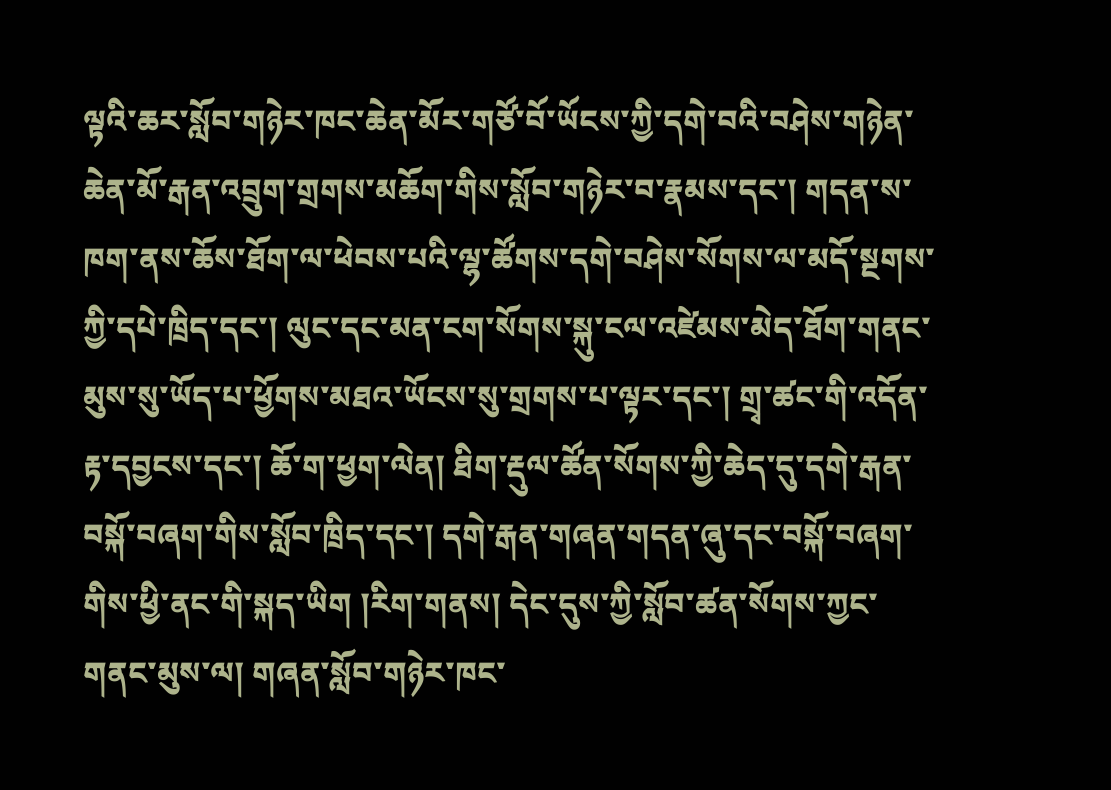ལྟའི་ཆར་སློབ་གཉེར་ཁང་ཆེན་མོར་གཙོ་བོ་ཡོངས་ཀྱི་དགེ་བའི་བཤེས་གཉེན་ཆེན་མོ་རྒན་འབྲུག་གྲགས་མཆོག་གིས་སློབ་གཉེར་བ་རྣམས་དང་། གདན་ས་ཁག་ནས་ཆོས་ཐོག་ལ་ཕེབས་པའི་ལྷ་ཚོགས་དགེ་བཤེས་སོགས་ལ་མདོ་སྔགས་ཀྱི་དཔེ་ཁྲིད་དང་། ལུང་དང་མན་ངག་སོགས་སྐུ་ངལ་འཛེམས་མེད་ཐོག་གནང་མུས་སུ་ཡོད་པ་ཕྱོགས་མཐའ་ཡོངས་སུ་གྲགས་པ་ལྟར་དང་། གྲྭ་ཚང་གི་འདོན་རྟ་དབྱངས་དང་། ཆོ་ག་ཕྱག་ལེན། ཐིག་རྡུལ་ཚོན་སོགས་ཀྱི་ཆེད་དུ་དགེ་རྒན་བསྐོ་བཞག་གིས་སློབ་ཁྲིད་དང་། དགེ་རྒན་གཞན་གདན་ཞུ་དང་བསྐོ་བཞག་གིས་ཕྱི་ནང་གི་སྐད་ཡིག །རིག་གནས། དེང་དུས་ཀྱི་སློབ་ཚན་སོགས་ཀྱང་གནང་མུས་ལ། གཞན་སློབ་གཉེར་ཁང་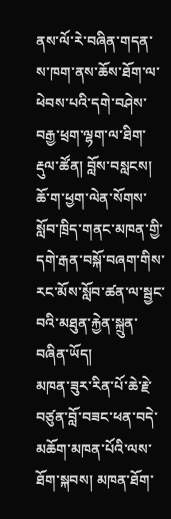ནས་ལོ་རེ་བཞིན་གདན་ས་ཁག་ནས་ཆོས་ཐོག་ལ་ཕེབས་པའི་དགེ་བཤེས་བརྒྱ་ཕྲག་ལྷག་ལ་ཐིག་རྡུལ་ཚོན། བློས་བསླངས། ཆོ་ག་ཕྱག་ལེན་སོགས་སློབ་ཁྲིད་གནང་མཁན་གྱི་དགེ་རྒན་བསྐོ་བཞག་གིས་རང་མོས་སློབ་ཚན་ལ་སྦྱང་བའི་མཐུན་རྐྱེན་སྐྲུན་བཞིན་ཡོད།
མཁན་ཟུར་རིན་པོ་ཆེ་རྗེ་བཙུན་བློ་བཟང་ཕན་བདེ་མཆོག་མཁན་པོའི་ལས་ཐོག་སྐབས། མཁན་ཐོག་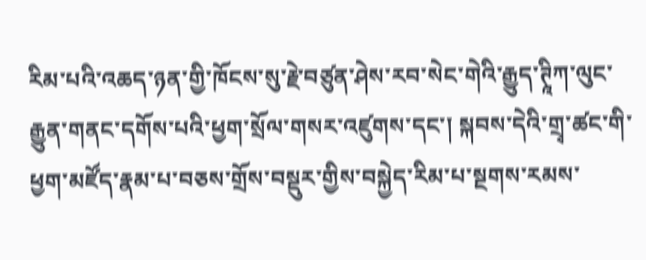རིམ་པའི་འཆད་ཉན་གྱི་ཁོངས་སུ་རྗེ་བཙུན་ཤེས་རབ་སེང་གེའི་རྒྱུད་ཊཱིཀ་ལུང་རྒྱུན་གནང་དགོས་པའི་ཕྱག་སྲོལ་གསར་འཛུགས་དང་། སྐབས་དེའི་གྲྭ་ཚང་གི་ཕྱག་མཛོད་རྣམ་པ་བཅས་གྲོས་བསྡུར་གྱིས་བསྐྱེད་རིམ་པ་སྔགས་རམས་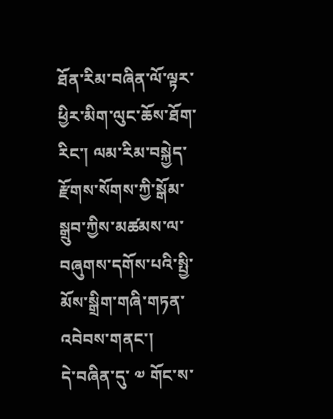ཐོན་རིམ་བཞིན་ལོ་ལྟར་ཕྱིར་མིག་ལུང་ཆོས་ཐོག་རིང་། ལམ་རིམ་བསྐྱེད་རྫོགས་སོགས་ཀྱི་སྒོམ་སྒྲུབ་ཀྱིས་མཚམས་ལ་བཞུགས་དགོས་པའི་སྤྱི་མོས་སྒྲིག་གཞི་གཏན་འབེབས་གནང་།
དེ་བཞིན་དུ་ ༧ གོང་ས་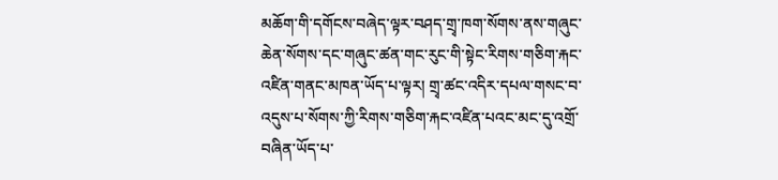མཆོག་གི་དགོངས་བཞེད་ལྟར་བཤད་གྲྭ་ཁག་སོགས་ནས་གཞུང་ཆེན་སོགས་དང་གཞུང་ཚན་གང་རུང་གི་སྟེང་རིགས་གཅིག་རྐང་འཛིན་གནང་མཁན་ཡོད་པ་ལྟར། གྲྭ་ཚང་འདིར་དཔལ་གསང་བ་འདུས་པ་སོགས་ཀྱི་རིགས་གཅིག་རྐང་འཛིན་པའང་མང་དུ་འགྲོ་བཞིན་ཡོད་པ་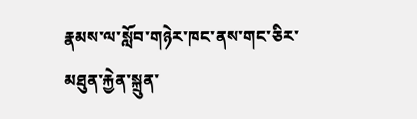རྣམས་ལ་སློབ་གཉེར་ཁང་ནས་གང་ཅིར་མཐུན་རྐྱེན་སྐྲུན་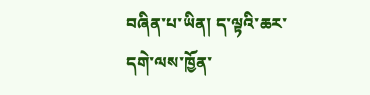བཞིན་པ་ཡིན། ད་ལྟའི་ཆར་དགེ་ལས་ཁྱོན་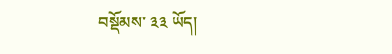བསྡོམས་ ༣༣ ཡོད།